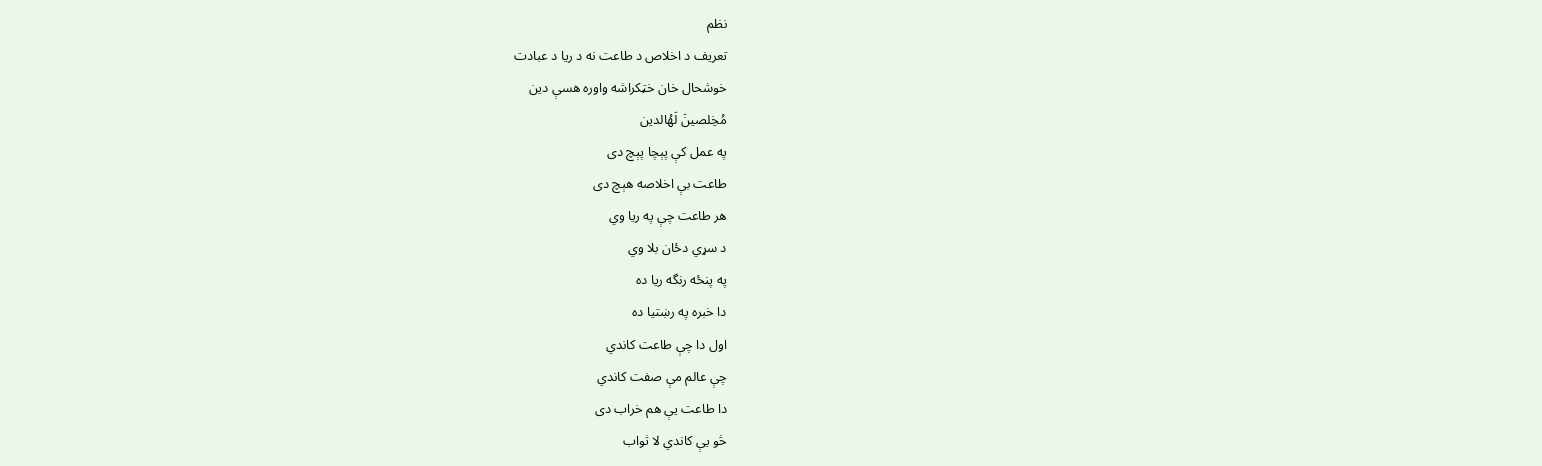نظم
تعريف د اخلاص د طاعت نه د ريا د عبادت
خوشحال خان خټکراشه واوره هسې دين
مُخِلصينَ لَهُالدين
په عمل کې پېچا پېچ دی
طاعت بې اخلاصه هېچ دی
هر طاعت چې په ريا وي
د سړي دځان بلا وي
په پنځه رنگه ريا ده
دا خبره په رښتيا ده
اول دا چې طاعت کاندي
چې عالم مې صفت کاندي
دا طاعت يې هم خراب دی
څو يې کاندي لا ثواب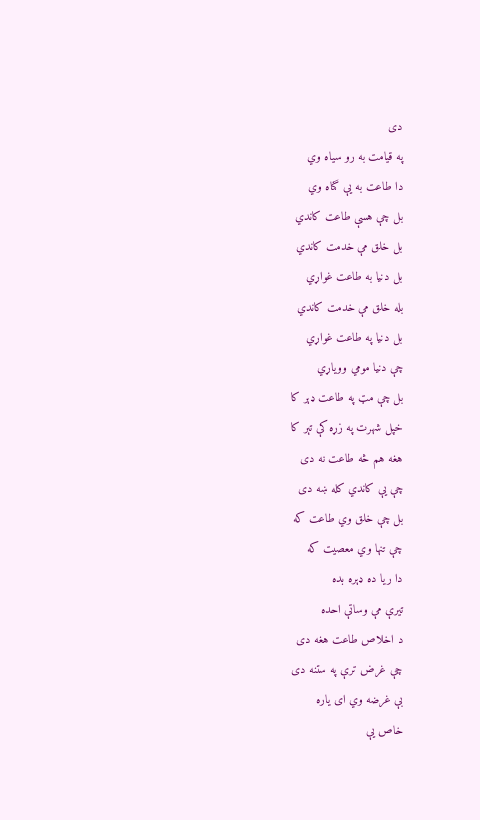دی
په قيامت به رو سياه وي
دا طاعت به يې گناه وي
بل چې هسې طاعت کاندي
بل خلق مې خدمت کاندي
بل دنيا به طاعت غواړي
بله خلق مې خدمت کاندي
بل دنيا په طاعت غواړي
چې دنيا مومي ووياړي
بل چې مټ په طاعت ډېر کا
خپل شهرت په زړه کې تېر کا
هغه هم څه طاعت نه دی
چې يې کاندي کله ښه دی
بل چې خلق وي طاعت که
چې تنها وي معصيت که
دا ريا ده ډېره بده
تيرې مې وساتې احده
د اخلاص طاعت هغه دی
چې غرض ترې په ستنه دی
بې غرضه وي ای ياره
خاص يې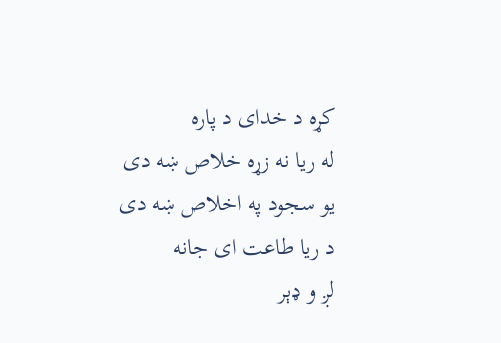کړه د خدای د پاره
له ريا نه زړه خلاص ښه دی
يو سجود په اخلاص ښه دی
د ريا طاعت ای جانه
لږ و ډېر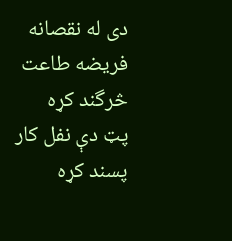دی له نقصانه
فريضه طاعت څرگند کړه
پټ دې نفل کار پسند کړه